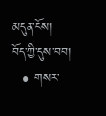མདུན་ངོས།
བོད་ཀྱི་དུས་བབ།
  • གསར་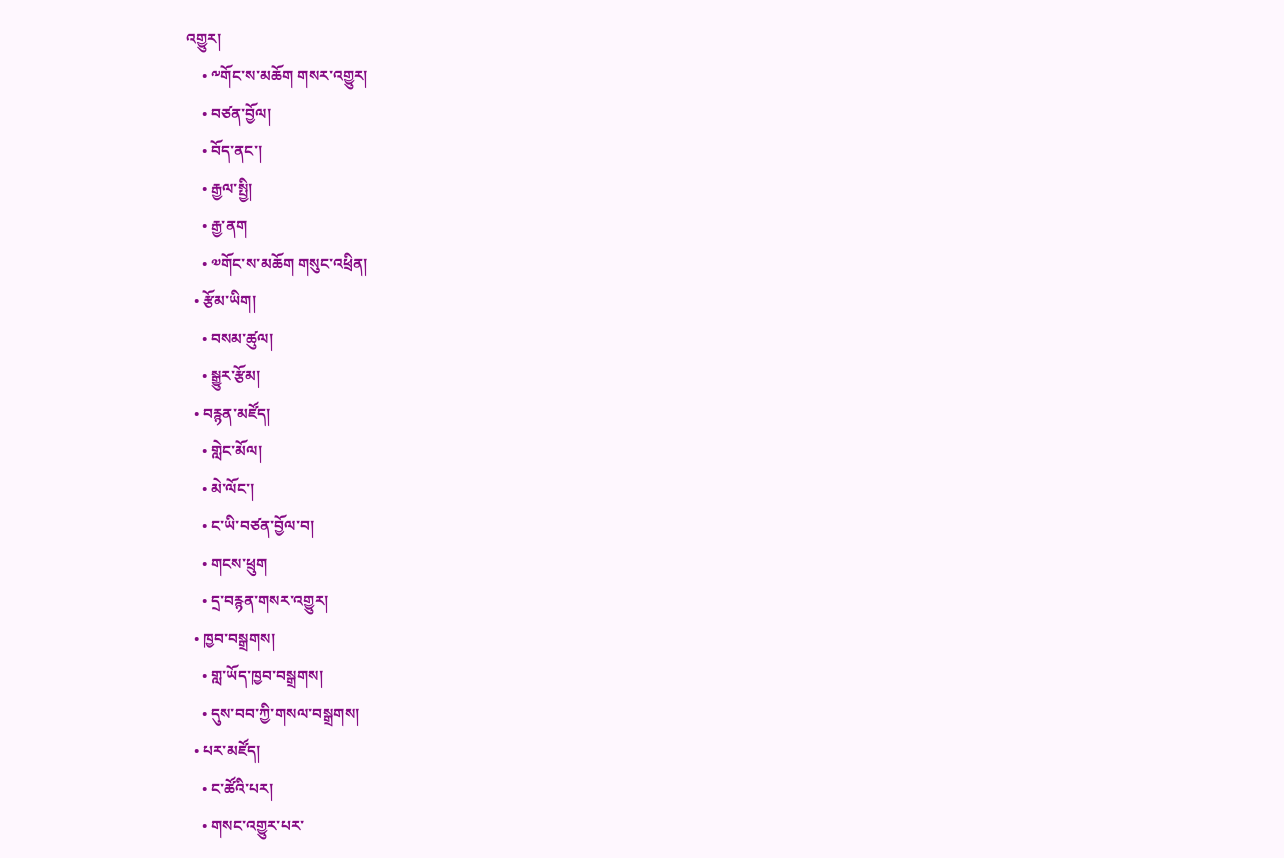འགྱུར།
    • ༸གོང་ས་མཆོག གསར་འགྱུར།
    • བཙན་བྱོལ།
    • བོད་ནང་།
    • རྒྱལ་སྤྱི།
    • རྒྱ་ནག
    • ༧གོང་ས་མཆོག གསུང་འཕྲིན།
  • རྩོམ་ཡིག།
    • བསམ་ཚུལ།
    • སྒྱུར་རྩོམ།
  • བརྙན་མཛོད།
    • གླེང་མོལ།
    • མེ་ལོང་།
    • ང་ཡི་བཙན་བྱོལ་བ།
    • གངས་ཕྲུག
    • དྲ་བརྙན་གསར་འགྱུར།
  • ཁྱབ་བསྒྲགས།
    • གླ་ཡོད་ཁྱབ་བསྒྲགས།
    • དུས་བབ་ཀྱི་གསལ་བསྒྲགས།
  • པར་མཛོད།
    • ང་ཚོའི་པར།
    • གསང་འགྱུར་པར་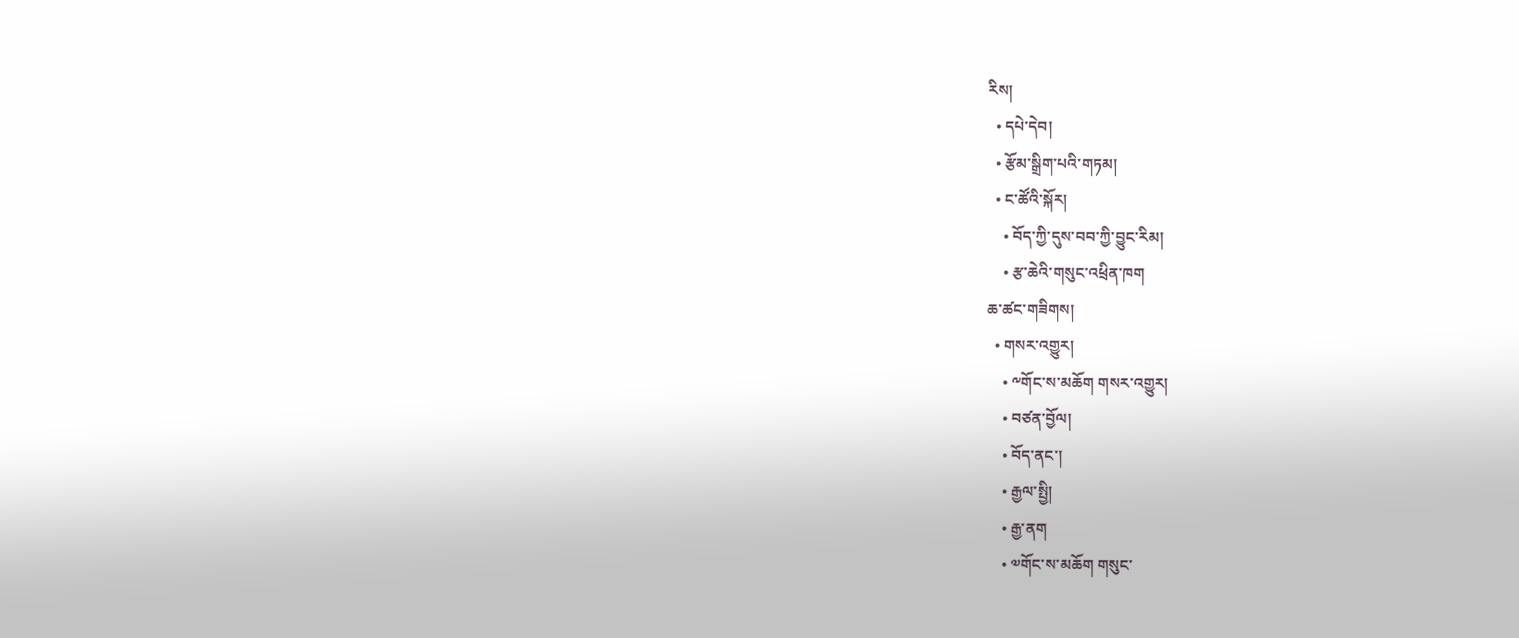རིས།
  • དཔེ་དེབ།
  • རྩོམ་སྒྲིག་པའི་གཏམ།
  • ང་ཚོའི་སྐོར།
    • བོད་ཀྱི་དུས་བབ་ཀྱི་བྱུང་རིམ།
    • རྩ་ཆེའི་གསུང་འཕྲིན་ཁག
ཆ་ཚང་གཟིགས།
  • གསར་འགྱུར།
    • ༸གོང་ས་མཆོག གསར་འགྱུར།
    • བཙན་བྱོལ།
    • བོད་ནང་།
    • རྒྱལ་སྤྱི།
    • རྒྱ་ནག
    • ༧གོང་ས་མཆོག གསུང་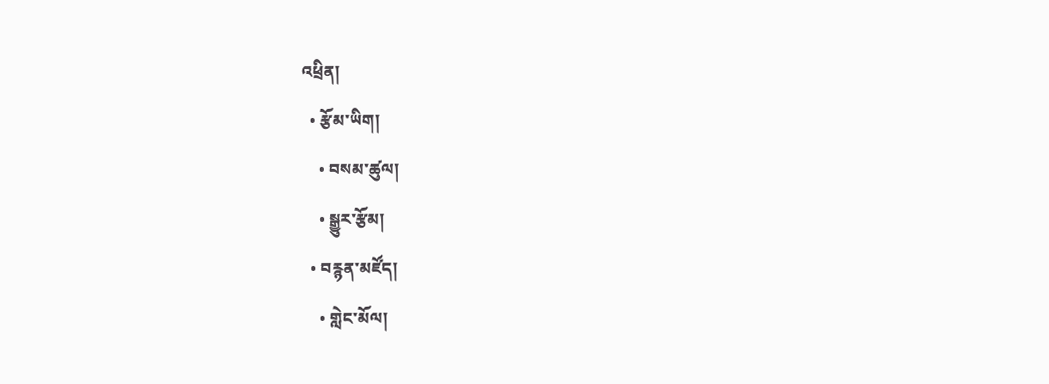འཕྲིན།
  • རྩོམ་ཡིག།
    • བསམ་ཚུལ།
    • སྒྱུར་རྩོམ།
  • བརྙན་མཛོད།
    • གླེང་མོལ།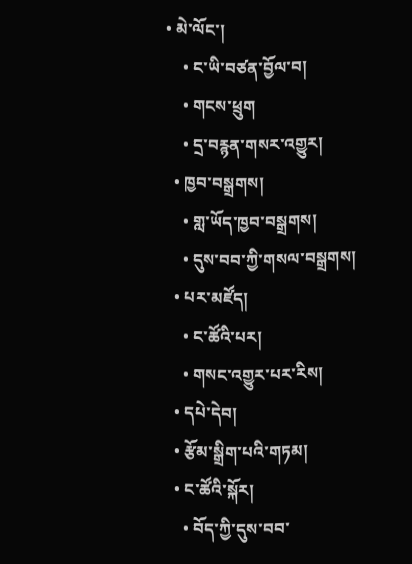• མེ་ལོང་།
    • ང་ཡི་བཙན་བྱོལ་བ།
    • གངས་ཕྲུག
    • དྲ་བརྙན་གསར་འགྱུར།
  • ཁྱབ་བསྒྲགས།
    • གླ་ཡོད་ཁྱབ་བསྒྲགས།
    • དུས་བབ་ཀྱི་གསལ་བསྒྲགས།
  • པར་མཛོད།
    • ང་ཚོའི་པར།
    • གསང་འགྱུར་པར་རིས།
  • དཔེ་དེབ།
  • རྩོམ་སྒྲིག་པའི་གཏམ།
  • ང་ཚོའི་སྐོར།
    • བོད་ཀྱི་དུས་བབ་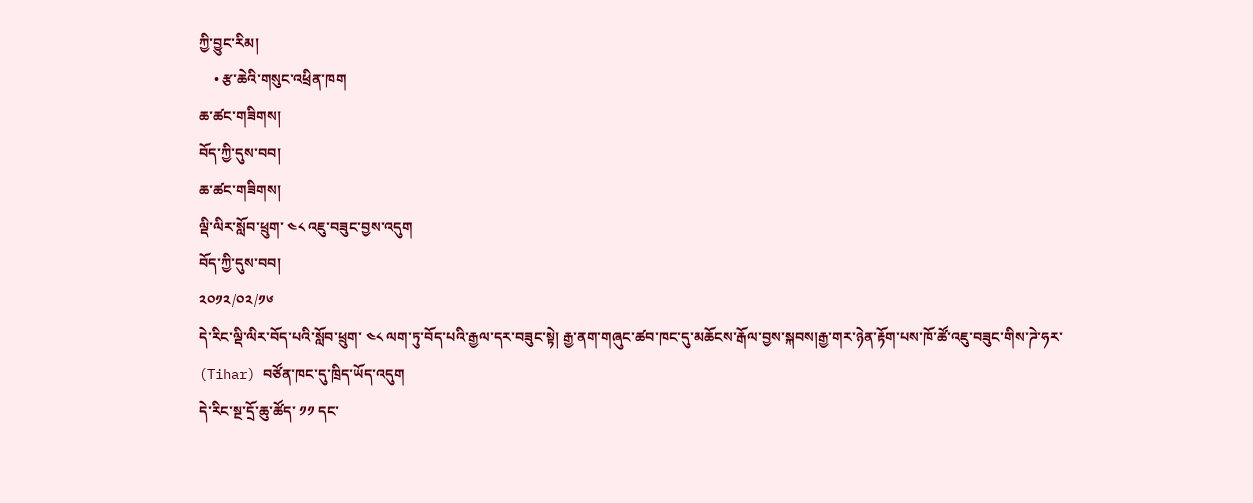ཀྱི་བྱུང་རིམ།
    • རྩ་ཆེའི་གསུང་འཕྲིན་ཁག
ཆ་ཚང་གཟིགས།
བོད་ཀྱི་དུས་བབ།
ཆ་ཚང་གཟིགས།
ལྡི་ལིར་སློབ་ཕྲུག་ ༤༨ འཇུ་བཟུང་བྱས་འདུག
བོད་ཀྱི་དུས་བབ།
༢༠༡༢/༠༢/༡༦
དེ་རིང་ལྡི་ལིར་བོད་པའི་སློབ་ཕྲུག་ ༤༨ ལག་ཏུ་བོད་པའི་རྒྱལ་དར་བཟུང་སྟེ། རྒྱ་ནག་གཞུང་ཚབ་ཁང་དུ་མཆོངས་རྒོལ་བྱས་སྐབས།རྒྱ་གར་ཉེན་རྟོག་པས་ཁོ་ཚོ་འཇུ་བཟུང་གིས་ཌེ་ཧར་ (Tihar) བཙོན་ཁང་དུ་ཁྲིད་ཡོད་འདུག
དེ་རིང་སྔ་དྲོ་ཆུ་ཚོད་ ༡༡ དང་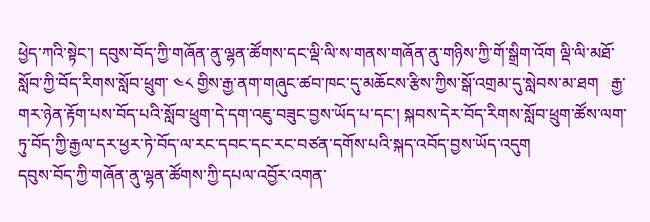ཕྱེད་ཀའི་སྟེང་། དབུས་བོད་ཀྱི་གཞོན་ནུ་ལྷན་ཚོགས་དང་ལྡི་ལི་ས་གནས་གཞོན་ནུ་གཉིས་ཀྱི་གོ་སྒྲིག་འོག ལྡི་ལི་མཐོ་སློབ་ཀྱི་བོད་རིགས་སློབ་ཕྲུག་ ༤༨ གྱིས་རྒྱ་ནག་གཞུང་ཚབ་ཁང་དུ་མཆོངས་རྩིས་ཀྱིས་སྒོ་འགྲམ་དུ་སླེབས་མ་ཐག   རྒྱ་གར་ཉེན་རྟོག་པས་བོད་པའི་སློབ་ཕྲུག་དེ་དག་འཇུ་བཟུང་བྱས་ཡོད་པ་དང་། སྐབས་དེར་བོད་རིགས་སློབ་ཕྲུག་ཚོས་ལག་ཏུ་བོད་ཀྱི་རྒྱལ་དར་ཕྱར་ཏེ་བོད་ལ་རང་དབང་དང་རང་བཙན་དགོས་པའི་སྐད་འབོད་བྱས་ཡོད་འདུག
དབུས་བོད་ཀྱི་གཞོན་ནུ་ལྷན་ཚོགས་ཀྱི་དཔལ་འབྱོར་འགན་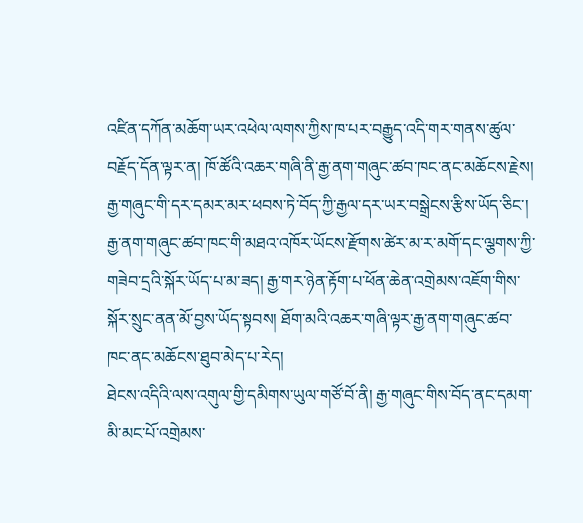འཛིན་དཀོན་མཆོག་ཡར་འཕེལ་ལགས་ཀྱིས་ཁ་པར་བརྒྱུད་འདི་གར་གནས་ཚུལ་བརྗོད་དོན་ལྟར་ན། ཁོ་ཚོའི་འཆར་གཞི་ནི་རྒྱ་ནག་གཞུང་ཚབ་ཁང་ནང་མཆོངས་རྗེས། རྒྱ་གཞུང་གི་དར་དམར་མར་ཕབས་ཏེ་བོད་ཀྱི་རྒྱལ་དར་ཡར་བསྒྲེངས་རྩིས་ཡོད་ཅིང་། རྒྱ་ནག་གཞུང་ཚབ་ཁང་གི་མཐའ་འཁོར་ཡོངས་རྫོགས་ཚེར་མ་ར་མགོ་དང་ལྕགས་ཀྱི་གཟེབ་དྲའི་སྐོར་ཡོད་པ་མ་ཟད། རྒྱ་གར་ཉེན་རྟོག་པ་ཕོན་ཆེན་འགྲེམས་འཇོག་གིས་སྐོར་སྲུང་ནན་མོ་བྱས་ཡོད་སྟབས། ཐོག་མའི་འཆར་གཞི་ལྟར་རྒྱ་ནག་གཞུང་ཚབ་ཁང་ནང་མཆོངས་ཐུབ་མེད་པ་རེད།
ཐེངས་འདིའི་ལས་འགུལ་གྱི་དམིགས་ཡུལ་གཙོ་བོ་ནི། རྒྱ་གཞུང་གིས་བོད་ནང་དམག་མི་མང་པོ་འགྲེམས་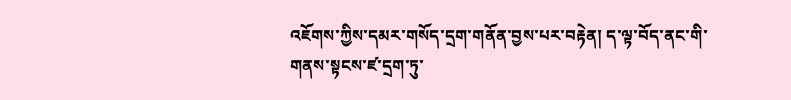འཇོགས་ཀྱིས་དམར་གསོད་དྲག་གནོན་བྱས་པར་བརྟེན། ད་ལྟ་བོད་ནང་གི་གནས་སྟངས་ཛ་དྲག་ཏུ་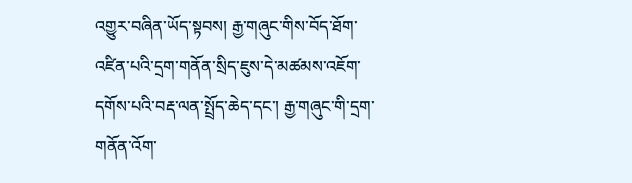འགྱུར་བཞིན་ཡོད་སྟབས། རྒྱ་གཞུང་གིས་བོད་ཐོག་འཛིན་པའི་དྲག་གནོན་སྲིད་ཇུས་དེ་མཚམས་འཇོག་དགོས་པའི་བརྡ་ལན་སྤྲོད་ཆེད་དང་། རྒྱ་གཞུང་གི་དྲག་གནོན་འོག་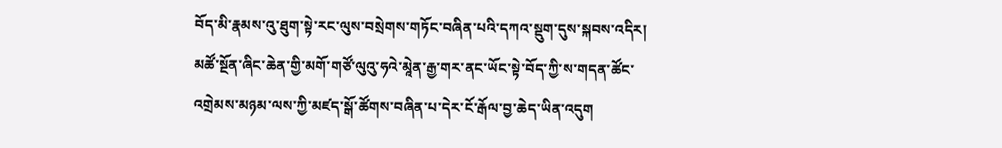བོད་མི་རྣམས་འུ་ཐུག་སྟེ་རང་ལུས་བསྲེགས་གཏོང་བཞིན་པའི་དཀའ་སྡུག་དུས་སྐབས་འདིར། མཚོ་སྔོན་ཞིང་ཆེན་གྱི་མགོ་གཙོ་ལུའུ་ཧའེ་མཱེན་རྒྱ་གར་ནང་ཡོང་སྟེ་བོད་ཀྱི་ས་གདན་ཚོང་འགྲེམས་མཉམ་ལས་ཀྱི་མཛད་སྒོ་ཚོགས་བཞིན་པ་དེར་ངོ་རྒོལ་བྱ་ཆེད་ཡིན་འདུག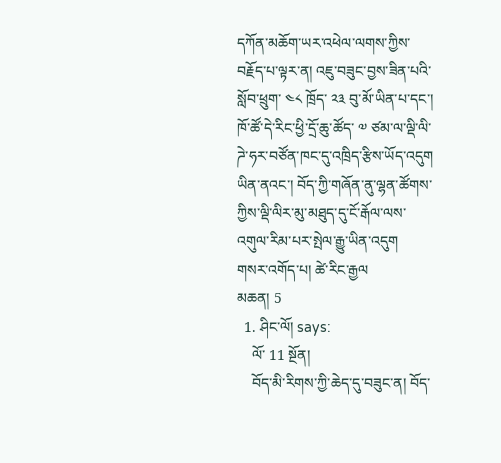དཀོན་མཆོག་ཡར་འཕེལ་ལགས་ཀྱིས་བརྗོད་པ་ལྟར་ན། འཇུ་བཟུང་བྱས་ཟིན་པའི་སློབ་ཕྲུག་ ༤༨ ཁྲོད་ ༢༣ བུ་མོ་ཡིན་པ་དང་། ཁོ་ཚོ་དེ་རིང་ཕྱི་དྲོ་ཆུ་ཚོད་ ༧ ཙམ་ལ་ལྡི་ལི་ཌེ་ཧར་བཙོན་ཁང་དུ་འཁྲིད་རྩིས་ཡོད་འདུག ཡིན་ནའང་། བོད་ཀྱི་གཞོན་ནུ་ལྷན་ཚོགས་ཀྱིས་ལྡི་ལིར་མུ་མཐུད་དུ་ངོ་རྒོལ་ལས་འགུལ་རིམ་པར་སྤེལ་རྒྱུ་ཡིན་འདུག
གསར་འགོད་པ། ཚེ་རིང་རྒྱལ
མཆན། 5
  1. ཤིང་ལོ། says:
    ལོ་ 11 སྔོན།
    བོད་མི་རིགས་ཀྱི་ཆེད་དུ་བཟུང་ན། བོད་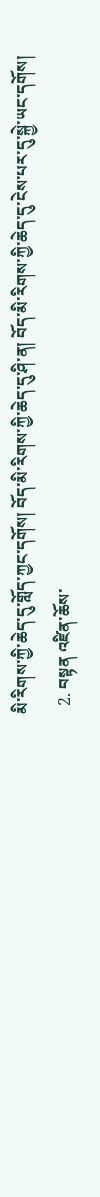མི་རིགས་ཀྱི་ཆེད་དུ་གློད་ཀྱང་དགོས། བོད་མི་རིགས་ཀྱི་ཆེད་དུ་ཤི་ན། བོད་མི་རིགས་ཀྱི་ཆེད་དུ་ངེས་པར་དུ་སྐྱེ་ཡང་དགོས།
  2. བསྟན འཛིན་ཆོས་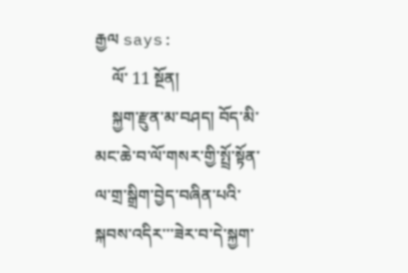རྒྱལ says:
    ལོ་ 11 སྔོན།
    སྐྱག་རྫུན་མ་བཤད། བོད་མི་མང་ཆེ་བ་ལོ་གསར་གྱི་སྤྲོ་སྟོན་ལ་གྲ་སྒྲིག་བྱེད་བཞིན་པའི་སྐབས་འདིར་་་ཟེར་བ་དེ་སྐྱག་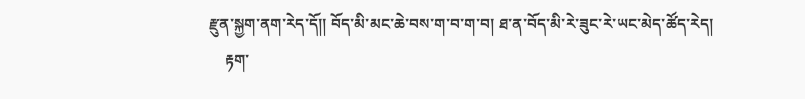རྫུན་སྐྱག་ནག་རེད་དོ།། བོད་མི་མང་ཆེ་བས་ག་བ་ག་བ། ཐ་ན་བོད་མི་རེ་ཟུང་རེ་ཡང་མེད་ཚོད་རེད།
    རྟག་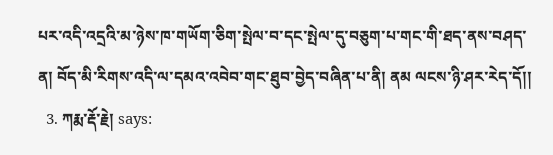པར་འདི་འདྲའི་མ་ཉེས་ཁ་གཡོག་ཅིག་སྤེལ་བ་དང་སྤེལ་དུ་བཅུག་པ་གང་གི་ཐད་ནས་བཤད་ན། བོད་མི་རིགས་འདི་ལ་དམའ་འབེབ་གང་ཐུབ་བྱེད་བཞིན་པ་ནི། ནམ ལངས་ཉི་ཤར་རེད་དོ།།
  3. ཀརྨ་རྡོ་རྗེ། says: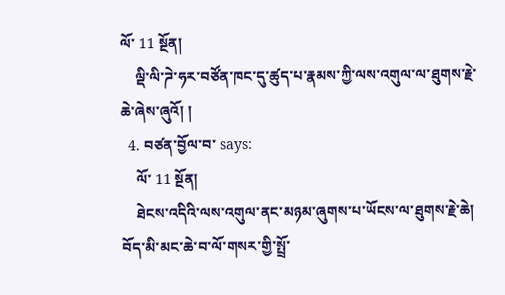ལོ་ 11 སྔོན།
    ལྡི་ལི་ཌེ་ཧར་བཙོན་ཁང་དུ་ཚུད་པ་རྣམས་ཀྱི་ལས་འགུལ་ལ་ཐུགས་རྗེ་ཆེ་ཞེས་ཞུའོ། །
  4. བཙན་བྱོལ་བ་ says:
    ལོ་ 11 སྔོན།
    ཐེངས་འདིའི་ལས་འགུལ་ནང་མཉམ་ཞུགས་པ་ཡོངས་ལ་ཐུགས་རྗེ་ཆེ། བོད་མི་མང་ཆེ་བ་ལོ་གསར་གྱི་སྤྲོ་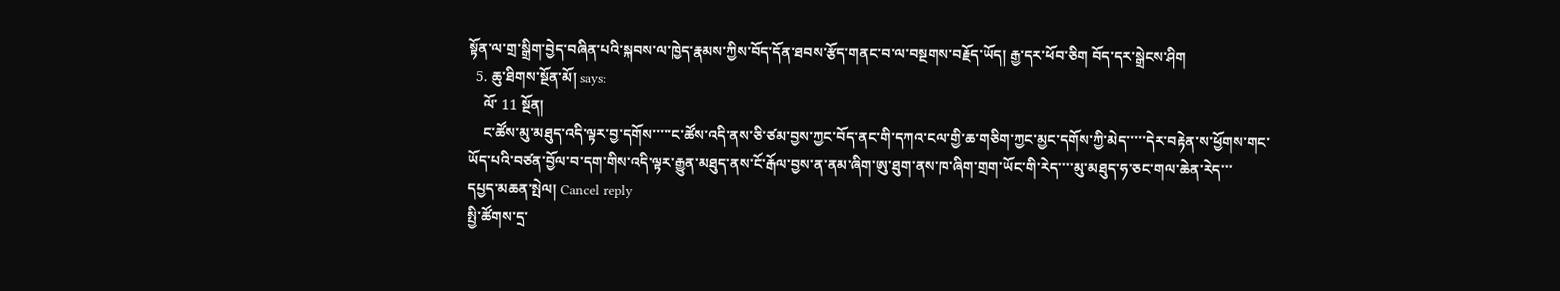སྟོན་ལ་གྲ་སྒྲིག་བྱེད་བཞིན་པའི་སྐབས་ལ་ཁྱེད་རྣམས་ཀྱིས་བོད་དོན་ཐབས་རྩོད་གནང་བ་ལ་བསྔགས་བརྗོད་ཡོད། རྒྱ་དར་ཕོབ་ཅིག བོད་དར་སྒྲེངས་ཤིག
  5. ཆུ་ཐིགས་སྔོན་མོ། says:
    ལོ་ 11 སྔོན།
    ང་ཚོས་མུ་མཐུད་འདི་ལྟར་བྱ་དགོས་་་་་ང་ཚོས་འདི་ནས་ཅི་ཙམ་བྱས་ཀྱང་བོད་ནང་གི་དཀའ་ངལ་གྱི་ཆ་གཅིག་ཀྱང་མྱང་དགོས་ཀྱི་མེད་་་་་དེར་བརྟེན་ས་ཕྱོགས་གང་ཡོད་པའི་བཙན་བྱོལ་བ་དག་གིས་འདི་ལྟར་རྒྱུན་མཐུད་ནས་ངོ་རྒོལ་བྱས་ན་ནམ་ཞིག་ཨུ་ཐུག་ནས་ཁ་ཞིག་གྲག་ཡོང་གི་རེད་་་་མུ་མཐུད་ཧ་ཅང་གལ་ཆེན་རེད་་་
དཔྱད་མཆན་སྤེལ། Cancel reply
སྤྱི་ཚོགས་དྲ་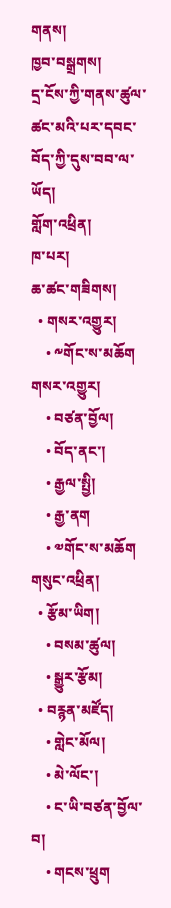གནས།
ཁྱབ་བསྒྲགས།
དྲ་ངོས་ཀྱི་གནས་ཚུལ་ཚང་མའི་པར་དབང་བོད་ཀྱི་དུས་བབ་ལ་ཡོད།
གློག་འཕྲིན།
ཁ་པར།
ཆ་ཚང་གཟིགས།
  • གསར་འགྱུར།
    • ༸གོང་ས་མཆོག གསར་འགྱུར།
    • བཙན་བྱོལ།
    • བོད་ནང་།
    • རྒྱལ་སྤྱི།
    • རྒྱ་ནག
    • ༧གོང་ས་མཆོག གསུང་འཕྲིན།
  • རྩོམ་ཡིག།
    • བསམ་ཚུལ།
    • སྒྱུར་རྩོམ།
  • བརྙན་མཛོད།
    • གླེང་མོལ།
    • མེ་ལོང་།
    • ང་ཡི་བཙན་བྱོལ་བ།
    • གངས་ཕྲུག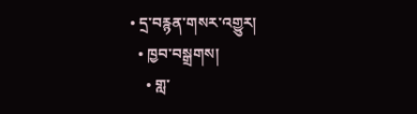• དྲ་བརྙན་གསར་འགྱུར།
  • ཁྱབ་བསྒྲགས།
    • གླ་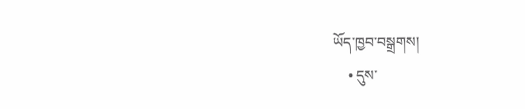ཡོད་ཁྱབ་བསྒྲགས།
    • དུས་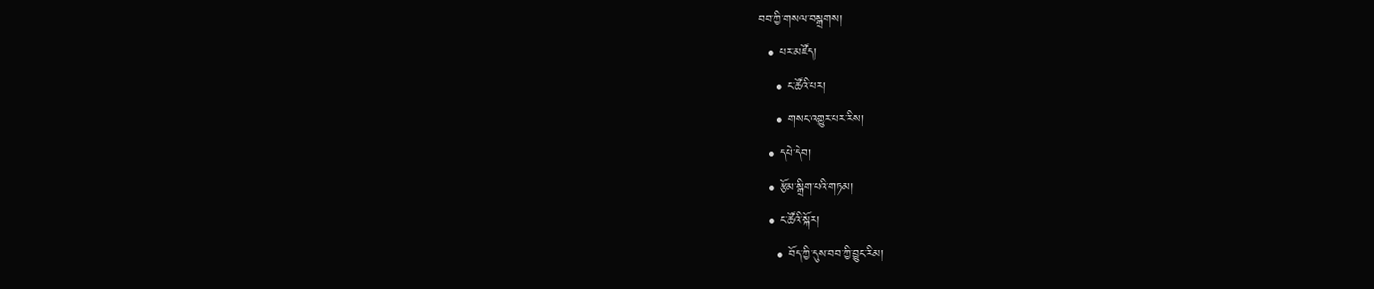བབ་ཀྱི་གསལ་བསྒྲགས།
  • པར་མཛོད།
    • ང་ཚོའི་པར།
    • གསང་འགྱུར་པར་རིས།
  • དཔེ་དེབ།
  • རྩོམ་སྒྲིག་པའི་གཏམ།
  • ང་ཚོའི་སྐོར།
    • བོད་ཀྱི་དུས་བབ་ཀྱི་བྱུང་རིམ།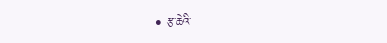• རྩ་ཆེའི་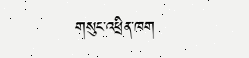གསུང་འཕྲིན་ཁག